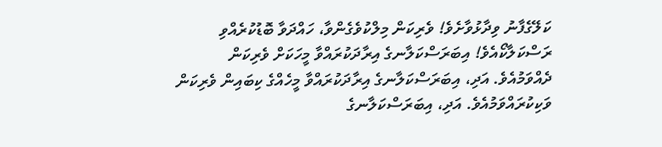ކަލޭގެފާނު ވިދާޅުވާށެވެ! ވެރިކަން މިލްކުވެގެންވާ، ހައްދަވާ ބޮޑުކުރެއްވި ރަސްކަލާކޯއެވެ! އިބަރަސްކަލާނގެ އިރާދަކުރައްވާ މީހަކަށް ވެރިކަން ދެއްވަމުއެވެ. އަދި، އިބަރަސްކަލާނގެ އިރާދަކުރައްވާ މީހެއްގެ ކިބައިން ވެރިކަން ވަކިކުރައްވަމުއެވެ. އަދި، އިބަރަސްކަލާނގެ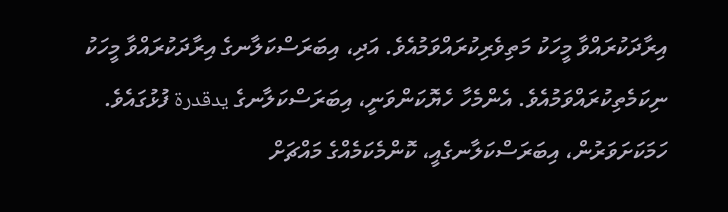އިރާދަކުރައްވާ މީހަކު މަތިވެރިކުރައްވަމުއެވެ. އަދި، އިބަރަސްކަލާނގެ އިރާދަކުރައްވާ މީހަކު ނިކަމެތިކުރައްވަމުއެވެ. އެންމެހާ ހެޔޮކަންވަނީ، އިބަރަސްކަލާނގެ يدقدرة ފުޅުގައެވެ. ހަމަކަށަވަރުން، އިބަރަސްކަލާނގެއީ، ކޮންމެކަމެއްގެ މައްޗަށް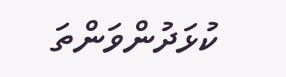ކުޅަދުންވަންތަ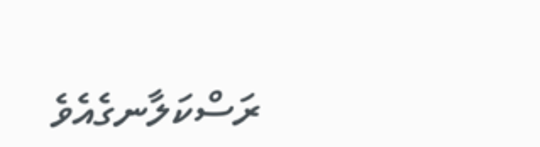ރަސްކަލާނގެއެވެ